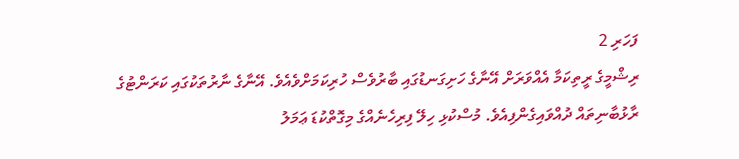ފަހަރި 2
ރިޝްމީގެ ރީތިކަމާ އެއްވަރަށް އޭނާގެ ހަށިގަނޑުގައި ބާރުވެސް ހުރިކަމަށްވެއެވެ. އޭނާގެ ނާރުތަކުގައި ކަރަންޓުގެ ރާޅުބާނިތައް ދުއްވައިގެންފިއެވެ. މުސްކުޅި ހިލޭ ފިރިހެނެއްގެ މިގޮތްކުޑަ ޢަމަލު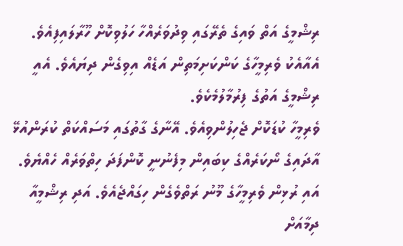ރިޝްމީގެ އަތް ވައިގެ ތެރޭގައި ވިދުވަރެއްހާ ހަލުވިކޮށް ހޫރާލައިފިއެވެ. އެއާއެކު ވެރިމީހާގެ ކަންކަށިމަތިން އަޑެއް އިވިގެން ދިޔައެވެ. އެއީ ރިޝްމީގެ އަތުގެ ފިރުމާލުމެކެވެ.
ވެރިމީހާ ކުޑަކޮށް ޖެހިލުންވިއެވެ. އޭނާގެ ގާތުގައި މަސައްކަތް ކުރަންއުޅޭ އާދައިގެ ނޯކަރެއްގެ ކިބައިން މިފެނުނީ ކޮންފަދަ ހިތްވަރެއް ހެއްޔެވެ. އައި ރުޅިން ވެރިމީހާގެ މޫނު ރަތްވެގެން ހިގައްޖެއެވެ. އަދި ރިޝްމީއާ ދިމާއަށް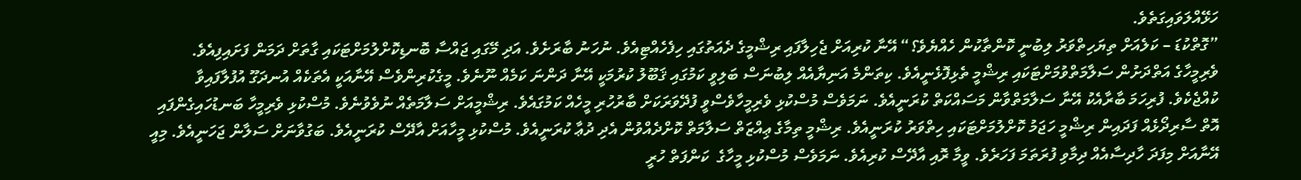ހަޅޭއްލަވައިގަތެވެ.
”ގޮތްކުޑަ – ކަލެއަށް ތިޔަހިތްވަރު ލިބުނީ ކޮންތާކުން ހެއްޔެވެ؟“ އޭނާ ކުރިއަށް ޖެހިލާފައި ރިޝްމީގެ ދެއަތުގައި ހިފެހެއްޓިއެވެ. ނުހަނު ބާރަށެވެ. އަދި މޭގައި ޖައްސާ ބޮނޑިކޮށްލުމަށްޓަކައި ގާތަށް ދަމަން ފަށައިފިއެވެ. ވެރިމީހާގެ އަތްދަށުން ސަލާމަތްވުމަށްޓަކައި ރިޝްމީ ތެޅިފޮޅެނީއެވެ. ކިތަންމެ އަނިޔާއެއް ލިބުނަސް ބަލިވީ ކަމުގައި ޤަބޫލު ކުރުމަކީ އޭނާ ދަންނަ ކަމެއް ނޫނެވެ. މީގެކުރިންވެސް އޭނާއަކީ އެތަކެއް އުނދަގޫ އުފުލާފައިވާ ކުއްޖެކެވެ. ފުރިހަމަ ބާރާއެކު އޭނާ ސަލާމަތްވާން މަސައްކަތް ކުރަނީއެވެ. ނަމަވެސް މުސްކުޅި ވެރިމީހާވެސްވީ ފުދޭވަރަކަށް ބާރުހުރި މީހެއް ކަމުގައެވެ. ރިޝްމީއަށް ސަލާމަތެއް ނުވެވުނެވެ. މުސްކުޅި ވެރިމީހާ ބަނޑުހައިގެންފައި އޮތް ސާރިދޯޅެއް ފަދައިން ރިޝްމީ ހަޖަމު ކޮށްލުމަށްޓަކައި ހިތްވަރު ކުރަނީއެވެ. ރިޝްމީ ތިމާގެ ޢިއްޒަތް ސަލާމަތް ކޮށްދެއްވުން އެދި ދުޢާ ކުރަނީއެވެ. މުސްކުޅި މީހާއަށް އާދޭސް ކުރަނީއެވެ. ބަގުވާނަށް ސަލާން ޖަހަނީއެވެ. މިއީ އޭނާއަށް މިފަދަ ހާދިސާއެއް ދިމާވި ފުރަތަމަ ފަހަރެވެ. ވީމާ ރޮއި އާދޭސް ކުރިއެވެ. ނަމަވެސް މުސްކުޅި މީހާގެ  ކަންފަތް ހުރީ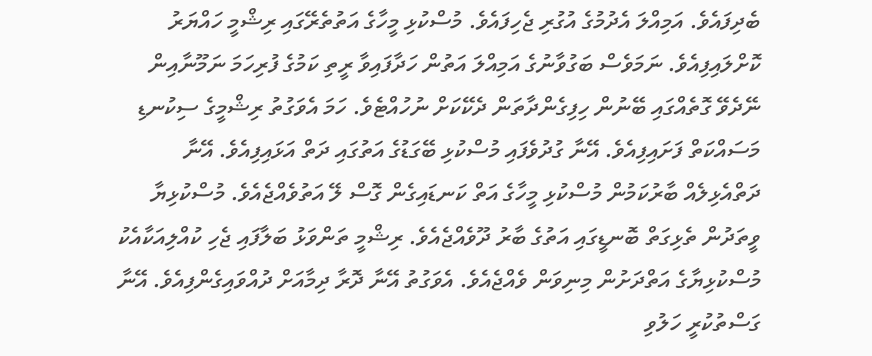ބެދިފައެވެ. އަމިއްލަ އެދުމުގެ އުގުރި ޖެހިފައެވެ. މުސްކުޅި މީހާގެ އަތުތެރޭގައި ރިޝްމީ ހައްޔަރު ކޮށްލައިފިއެވެ. ނަމަވެސް ބަގުވާނުގެ އަމިއްލަ އަތުން ހަދާފައިވާ ރީތި ކަމުގެ ފުރިހަމަ ނަމޫނާއިން ނޭދެވޭ ގޮތެއްގައި ބޭނުން ހިފިގެންދާތަން ދެކޭކަށް ނުހުއްޓެވެ. ހަމަ އެވަގުތު ރިޝްމީގެ ސިކުނޑި މަސައްކަތް ފަށައިފިއެވެ. އޭނާ ގުދުވެފައި މުސްކުޅި ބޭގަޑުގެ އަތުގައި ދަތް އަޅައިފިއެވެ. އޭނާ ދަތްއެޅިލެއް ބާރުކަމުން މުސްކުޅި މީހާގެ އަތް ކަނޑައިގެން ގޮސް ލޭ އަތުވެއްޖެއެވެ. މުސްކުޅިޔާ ވީތަދުން ތެޅިގަތް ބޮނޑީގައި އަތުގެ ބާރު ދޫވެއްޖެއެވެ. ރިޝްމީ ތަންވަޅު ބަލާފައި ޖެހި ކުއްލިއަކާއެކު މުސްކުޅިޔާގެ އަތްދަށުން މިނިވަން ވެއްޖެއެވެ. އެވަގުތު އޭނާ ދޮރާ ދިމާއަށް ދުއްވައިގެންފިއެވެ. އޭނާ ގަސްތުކުރީ ހަލުވި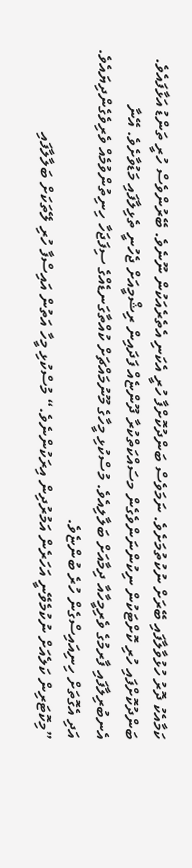ކަމާއެކު ދޮރު ހުޅުވާލާފައި ބޭރަށް ނުކުތުމަށެވެ. ނަމަވެސް ބަންދުކޮށްފާ ހުރީ އެކަނި އެތެރެއަކުން ނޫނެވެ. ބޭރުންވެސް ހުރީ ތަންޑު އަޅާފައެވެ. ބަންދުކޮށްފައި ހުރި ކޮށްޓަކުން ނިކުންނަންވެގެން މސައްކަތްކުރާ ދޫންޏެއް ފަދައިން ރިޝްމީއަށް ޖެހުނީ ތެޅިލާފައި މަޑުވާށެވެ. އޭނާ އެނބުރިލާފައި ފާރމުގެ ވެރިމީހާއާ ދިމާއަށް ބަލާލިއެވެ. މުސްކުޅި މީހާގެ މޫނުމައްޗަށް ކުއްތާގަނޑެއްގެ ސިފަޖަހާ ހިނިތުންވުމެއް ވެރިވެގެންދިޔައެވެ. އަދި އެގޮތަށް ހިނިއައިސްގެން ހުރެ ބުންޏެވެ.
”މިކޮޓަރިން ކަލެއަށް ނުކުމެވޭނީ އަހަރެން އަމުރުދިން އިރަކުންނެވެ.“ މުސްކުޅި މީހާ އަތުން އައިސްފާ ހުރި ލޭތަކަށް ބަލާލާފައި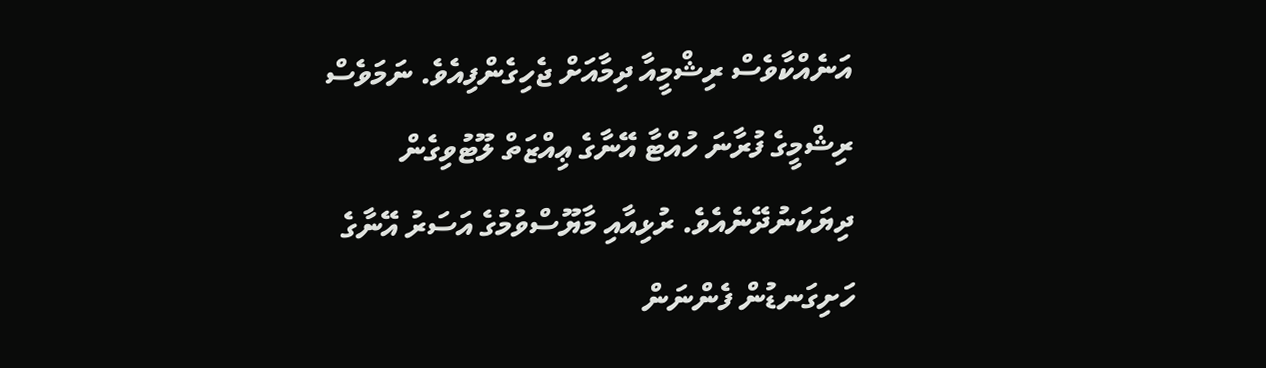އަނެއްކާވެސް ރިޝްމީއާ ދިމާއަށް ޖެހިގެންފިއެވެ. ނަމަވެސް ރިޝްމީގެ ފުރާނަ ހުއްޓާ އޭނާގެ ޢިއްޒަތް ލޫޓުވިގެން ދިޔަކަނުދޭނެއެވެ. ރުޅިއާއި މާޔޫސްވުމުގެ އަސަރު އޭނާގެ ހަށިގަނޑުން ފެންނަން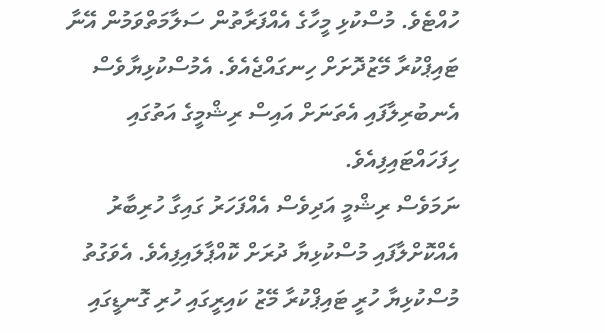ހުއްޓެވެ. މުސްކުޅި މީހާގެ އެއްފަރާތުން ސަލާމަތްވަމުން އޭނާ ޓައިޕްކުރާ މޭޒުދޮށަށް ހިނގައްޖެއެވެ. އެމުސްކުޅިޔާވެސް އެނބުރިލާފައި އެތަނަށް އައިސް ރިޝްމީގެ އަތުގައި ހިފަހައްޓައިފިއެވެ.
ނަމަވެސް ރިޝްމީ އަދިވެސް އެއްފަހަރު ގައިގާ ހުރިބާރު އެއްކޮށްލާފައި މުސްކުޅިޔާ ދުރަށް ކޮއްޕާލައިފިއެވެ. އެވަގުތު މުސްކުޅިޔާ ހުރީ ޓައިޕްކުރާ މޭޒު ކައިރީގައި ހުރި ގޮނޑީގައި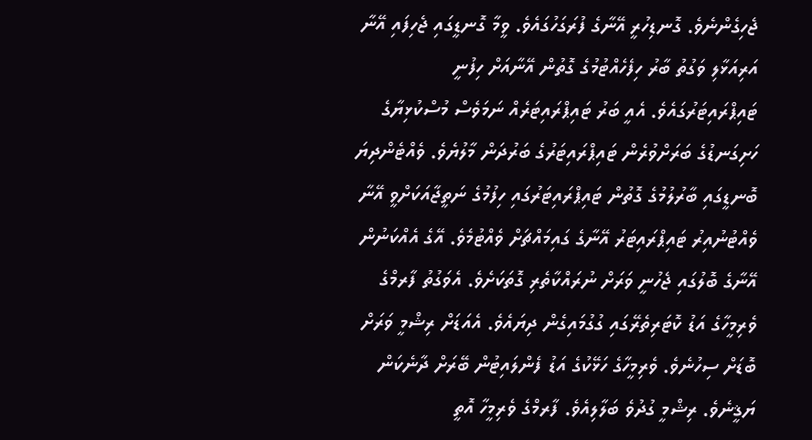ޖެހިގެންނެވެ. ގޮނޑިހުރީ އޭނާގެ ފުރަގަހުގައެވެ. ވީމާ ގޮނޑީގައި ޖެހިފައި އޭނާ އަރިއަޅާލި ވަގުތު ބާރު ހިފެހެއްޓުމުގެ ގޮތުން އޭނާއަށް ހިފުނީ ޓައިޕްރައިޓަރުގައެވެ. އެއީ ބަރު ޓައިޕްރައިޓަރެއް ނަމަވެސް މުސްކުޅިޔާގެ ހަށިގަނޑުގެ ބަރަށްވުރެން ޓައިޕްރައިޓަރުގެ ބަރުދަން މާލުޔެވެ. ވެއްޓެންދިޔަ ބޮނޑީގައި ބާރުލުމުގެ ގޮތުން ޓައިޕްރައިޓަރުގައި ހިފުމުގެ ނަތީޖާއަކަށްވީ އޭނާ ވެއްޓުނުއިރު ޓައިޕްރައިޓަރު އޭނާގެ ގައިމައްޗަށް ވެއްޓުމެވެ. އޭގެ އެއްކަނުން އޭނާގެ ބޮލުގައި ޖެހުނީ ވަރަށް ނުރައްކާތެރި ގޮތަކަށެވެ. އެވަގުތު ފާރމްގެ ވެރިމީހާގެ އަޑު ކޮޓަރިތެރޭގައި ގުގުމައިގެން ދިޔައެވެ. އެއަޑަށް ރިޝްމީ ވަރަށް ބޮޑަށް ސިހުނެވެ. ވެރިމީހާގެ ހަޅޭކުގެ އަޑު ފެންލައިޓުން ބޭރަށް ދާނެކަން ޔަޤީނެވެ. ރިޝްމީ ގުދުވެ ބަލާލިއެވެ. ފާރމްގެ ވެރިމީހާ އޮތީ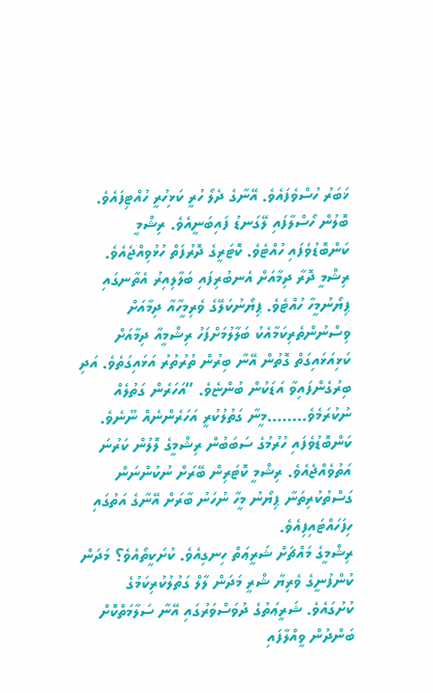ޚަބަރު ހުސްވެފައެވެ. އޭނާގެ ދެލޯ ހުރީ ކަޅިހުރީ ހުއްޓިފައެވެ. ބޮލުން ހޯސްލާފައި ލޭގަނޑު ފައިބަނީއެވެ. ރިޝްމީ ކަންބޮޑުވެފައި ހުއްޓެވެ. ކޮޓަރީގެ ދޮރުފަތް ހުޅުވިއްޖެއެވެ. ރިޝްމީ ދޮރާ ދިމާއަށް އެނބުރިފައި ބަލާލިއިރު އެތާނގައި ޕިޔޯނުމީހާ ހުއްޓެވެ. ޕިޔޯނުކަލޭގެ ވެރިމީހާއާ ދިމާއަށް ވިސްނުންތެރިކަމާއެކު ބަލާލުމަށްފަހު ރިޝްމީއާ ދިމާއަށް ކަޅިއަޅައިގަތް ގޮތުން އޭނާ ބިރުން ތުރުތުރު އަޅައިގަތެވެ. އަދި ބިރުގެންފައިވާ އަޑަކުން ބުންޏެވެ. ”އަހަރެން ގަތުލެއް ނުކުރަމެވެ……..މީނާ ގަތުލުކުރީ އަހަރެންނެއް ނޫނެވެ. ކަންބޮޑުވެފައި ހުރުމުގެ ސަބަބުން ރިޝްމީގެ ލޮލުން ކަރުނަ އަތުވެއްޖެއެވެ. ރިޝްމީ ކޮޓަރިން ބޭރަށް ނުކުންނަން ގަސްތުކުރިތަނާ ޕިޔޯނު މީހާ ނުހަނު ބާރަށް އޭނާގެ އަތުގައި ހިފަހައްޓައިފިއެވެ.
ރިޝްމީގެ މައްޗަށް ޝަރީޢަތް ހިނގިއެވެ. ކުށަކީތޯއެވެ؟ މަދަން ކުންފުނީގެ ވެރިޔާ ޝްރީ މަދަން ލާލް ގަތުލުކުރިކަމުގެ ކުށުގައެވެ. ޝަރީޢަތުގެ ދުވަސްވަރުގައި އޭނާ ސަލާމަތްކޮށް ބަންދުން ވީއްލާފައި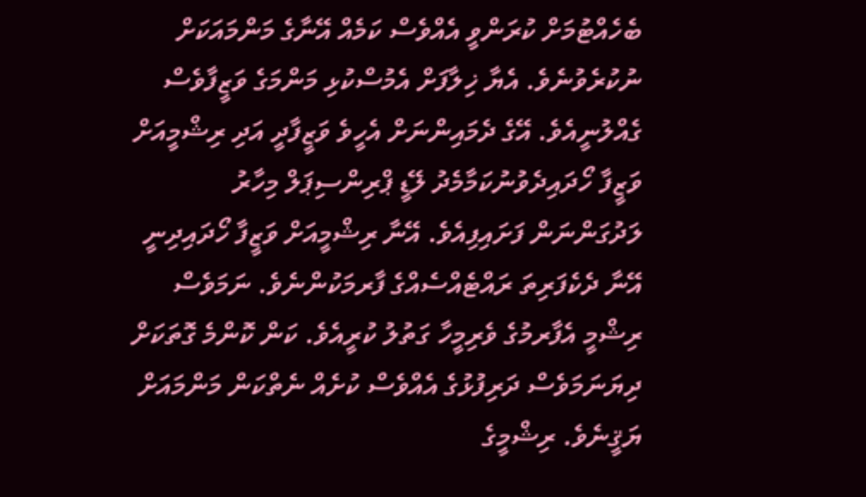ބެހެއްޓުމަށް ކުރަންވީ އެއްވެސް ކަމެއް އޭނާގެ މަންމައަކަށް ނުކުރެވުނެވެ. އެޔާ ޚިލާފަށް އެމުސްކުޅި މަންމަގެ ވަޒީފާވެސް ގެއްލުނީއެވެ. އޭގެ ދެމައިންނަށް އެހީވެ ވަޒީފާދީ އަދި ރިޝްމީއަށް ވަޒީފާ ހޯދައިދެވުނުކަމާމެދު ލޭޑީ ޕްރިންސިޕަލް މިހާރު ލަދުގަންނަން ފަށައިފިއެވެ. އޭނާ ރިޝްމީއަށް ވަޒީފާ ހޯދައިދިނީ އޭނާ ދެކެފަރިތަ ރައްޓެއްސެއްގެ ފާރމަކުންނެވެ. ނަމަވެސް ރިޝްމީ އެފާރމުގެ ވެރިމީހާ ގަތުލު ކުރީއެވެ. ކަން ކޮންމެ ގޮތަކަށް ދިޔަނަމަވެސް ދަރިފުޅުގެ އެއްވެސް ކުށެއް ނެތްކަން މަންމައަށް ޔަޤީނެވެ. ރިޝްމީގެ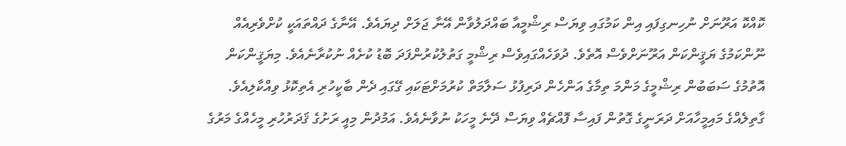ކޮއްކޮ އަރޫނަށް ނުހިނގިފައި އިން ކަމުގައި ވިޔަސް ރިޝްމީއާ ބައްދަލުވާން އޭނާ ޖަލަށް ދިޔައެވެ. އޭނާގެ ދައްތައަކީ ކުށްވެރިއެއް ނޫންކަމުގެ ޔަޤީންކަން އަރޫނަށްވެސް އޮތެވެ. ދުވަހެއްގައިވެސް ރިޝްމީ ގަތުލުކުރުންފަދަ ބޮޑު ކުށެއް ނުކުރާނެއެވެ. މިޔަޤީންކަން އޮތުމުގެ ސަބަބުން ރިޝްމީގެ މަންމަ ތިމާގެ އަންހެން ދަރިފުޅު ސަލާމަތް ކުރުމަށްޓަކައި ގޭގައި ދެން ބާކީހުރި އެތިކޮޅު ވިއްކާލިއެވެ. ގާތިލެއްގެ މައިމީހާއަށް ދަރަނީގެ ގޮތުން ފައިސާ ފޮއްޗެއް ވިޔަސް ދޭނެ މީހަކު ނުވާނެއެވެ. އަމުދުން މިއީ ރަށުގެ ޤަދަރުހުރި މީހެއްގެ މަރުގެ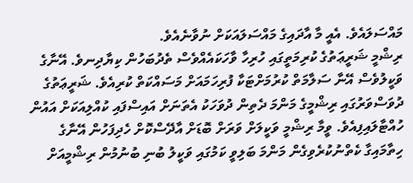މައްސަލައެވެ. އެއީ މާ އާދައިގެ މައްސަލައަކަށް ނުވާނެއެވެ.
ރިޝްމީ ޝަރީޢަތުގެ ކުރިމަތީގައި ހުރިހާ ވާހަކައެއްވެސް ތެދުބަހުން ކިޔާދިނވެ. އޭނާގެ ވަކީލުވެސް އޭނާ ސަލާމަތް ކުރުމަށްޓަކާ ފުރިހަމައަށް މަސައްކަތް ކުރިއެވެ. ޝަރީޢަތުގެ ދުވަސްވަރުގައި ރިޝްމީގެ މަންމަ ދެތިން ދުވަހަކު އެތަނަށް އައިސްފައި ކުއްލިއަކަށް އައުން ހުއްޓާލައިފިއެވެ. ވީމާ ރިޝްމީ ވަކީލަށް ވަރަށް ބޮޑަށް އާދޭސްކޮށް ހެދިފަހުން އޭނާގެ ހިތާމައިގާ ކެތްނުކުރެވިގެން މަންމަ ބަލިވީ ކަމުގައި ވަކީލު ބުނި ބުނުމުން ރިޝްމީއަށް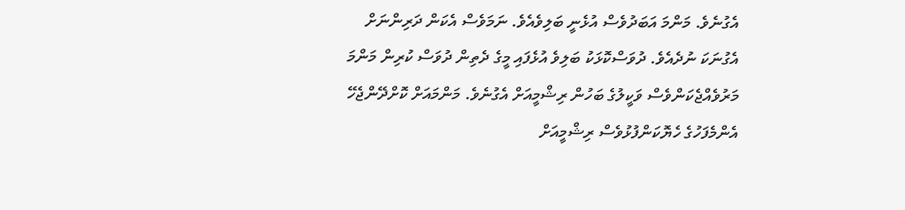އެގުނެވެ. މަންމަ އަބަދުވެސް އުޅެނީ ބަލިވެއެވެ. ނަމަވެސް އެކަން ދަރިންނަށް އެގުނަކަ ނުދެއެވެ. ދުވަސްކޮޅަކު ބަލިވެ އުޅެފައި މީގެ ދެތިން ދުވަސް ކުރިން މަންމަ މަރުވެއްޖެކަންވެސް ވަކީލުގެ ބަހުން ރިޝްމީއަށް އެގުނެވެ. މަންމައަށް ކޮށްދޭންޖެހޭ އެންމެފަހުގެ ހެޔޮކަންފުޅުވެސް ރިޝްމީއަށް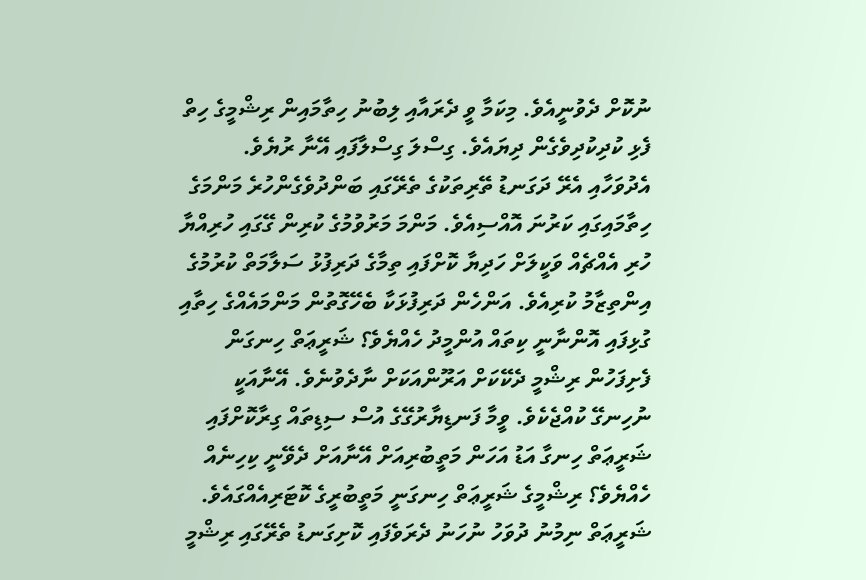ނުކޮށް ދެވުނީއެވެ. މިކަމާ ވީ ދެރައާއި ލިބުނު ހިތާމައިން ރިޝްމީގެ ހިތް ފެޅި ކުދިކުދިވެގެން ދިޔައެވެ. ގިސްލަ ގިސްލާފައި އޭނާ ރުޔެވެ. އެދުވަހާއި އެރޭ ދަގަނޑު ތޭރިތަކުގެ ތެރޭގައި ބަންދުވެގެންހުރެ މަންމަގެ ހިތާމައިގައި ކަރުނަ އޮއްސިއެވެ. މަންމަ މަރުވުމުގެ ކުރިން ގޭގައި ހުރިއްޔާ ހުރި އެއްޗެއް ވަކީލަށް ހަދިޔާ ކޮށްފައި ތިމާގެ ދަރިފުޅު ސަލާމަތް ކުރުމުގެ އިންތިޒާމު ކުރިއެވެ. އަންހެން ދަރިފުޅަކާ ބެހޭގޮތުން މަންމައެއްގެ ހިތާއި ގުޅިފައި އޮންނާނީ ކިތައް އުންމީދު ހެއްޔެވެ؟ ޝަރީޢަތް ހިނގަން ފެށިފަހުން ރިޝްމީ ދެކޭކަށް އަރޫންއަކަށް ނާދެވުނެވެ. އޭނާއަކީ ނުހިނގޭ ކުއްޖެކެވެ. ވީމާ ފަނޑިޔާރުގޭގެ އުސް ސިޑިތައް ގިރާކޮށްފައި ޝަރީޢަތް ހިނގާ އަޑު އަހަން މަތީބުރިއަށް އޭނާއަށް ދެވޭނީ ކިހިނެއް ހެއްޔެވެ؟ ރިޝްމީގެ ޝަރީޢަތް ހިނގަނީ މަތީބުރީގެ ކޮޓަރިއެއްގައެވެ.
ޝަރީޢަތް ނިމުނު ދުވަހު ނުހަނު ދެރަވެފައި ކޮށިގަނޑު ތެރޭގައި ރިޝްމީ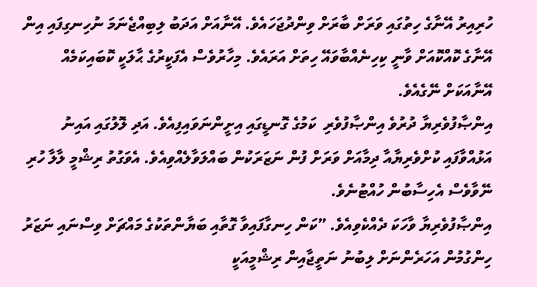ހުރިއިރު އޭނާގެ ހިތުގައި ވަރަށް ބާރަށް ވިންދުޖަހައެވެ. އޭނާއަށް އަދަބު ލިބިއްޖެނަމަ ނުހިނގިފައި އިން އޭނާގެ ކޮއްކޮއަށް ވާނީ ކިހިނެއްބާވައޭ ހިތަށް އަރައެވެ. މިހާރުވެސް އެފަކީރުގެ ޙާލަކީ ކޮބައިކަމެއް އޭނާއަކަށް ނޭގެއެވެ.
އިންޞާފުވެރިޔާ ދުރުވެ އިންޞާފުވެރި  ކަމުގެ ގޮނޑީގައި އިށީންނަވައިފިއެވެ. އަދި ލޮލުގައި އައިނު އަޅުއްވާފައި ކުށްވެރިޔާއާ ދިމާއަށް ވަރަށް ފުން ނަޒަރަކުން ބައްލަވާލެއްވިއެވެ. އެވަގުތު ރިޝްމީ ލާލާ ހުރި ނޭވާވެސް އެހިސާބުން ހުއްޓުނެވެ.
އިންޞާފުވެރިޔާ ވާހަކަ ދެއްކެވިއެވެ. ”ކަން ހިނގާފައިވާ ގޮތާއި ބަޔާންތަކުގެ މައްޗަށް ވިސްނައި ނަޒަރު ހިންގުމުން އަހަރެންނަށް ލިބުނު ނަތީޖާއިން ރިޝްމީއަކީ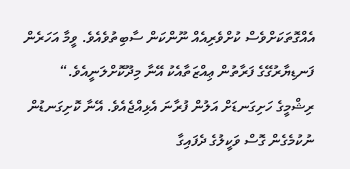އެއްގޮތަކަށްވެސް ކުށްވެރިއެއް ނޫންކަން ސާބިތުވެއެވެ. ވީމާ އަހަރެން ފަނޑިޔާރުގޭގެ ފަރާތުން ޢިއްޒަތާއެކު އޭނާ މިދޫކޮށްލަނީއެވެ.“
ރިޝްމީގެ ހަށިގަނޑަށް އަލުން ފުރާނަ އެޅިއްޖެއެވެ. އޭނާ ކޮށިގަނޑުން ނުކުމެގެން ގޮސް ވަކީލުގެ ދެފައިގާ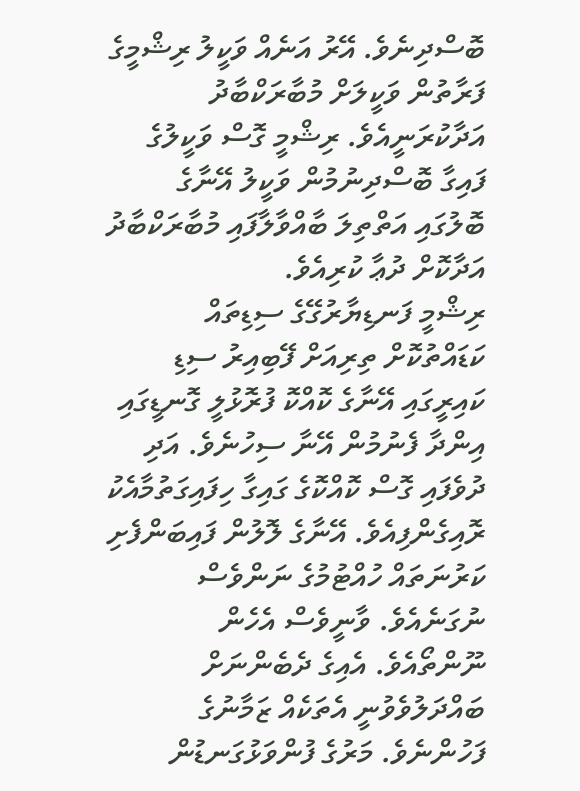ބޮސްދިނެވެ. އޭރު އަނެއް ވަކީލު ރިޝްމީގެ ފަރާތުން ވަކީލަށް މުބާރަކްބާދު އަދާކުރަނީއެވެ. ރިޝްމީ ގޮސް ވަކީލުގެ ފައިގާ ބޮސްދިނުމުން ވަކީލު އޭނާގެ ބޮލުގައި އަތްތިލަ ބާއްވާލާފައި މުބާރަކްބާދު އަދާކޮށް ދުޢާ ކުރިއެވެ.
ރިޝްމީ ފަނޑިޔާރުގޭގެ ސިޑިތައް ކަޑައްތުކޮށް ތިރިއަށް ފޭބިއިރު ސިޑި ކައިރީގައި އޭނާގެ ކޮއްކޮ ފުރޮޅުލީ ގޮނޑީގައި އިންދާ ފެނުމުން އޭނާ ސިހުނެވެ. އަދި ދުވެފައި ގޮސް ކޮއްކޮގެ ގައިގާ ހިފައިގަތުމާއެކު ރޮއިގެންފިއެވެ. އޭނާގެ ލޮލުން ފައިބަންފެށި ކަރުނަތައް ހުއްޓުމުގެ ނަންވެސް ނުގަނެއެވެ. ވާނީވެސް އެހެން ނޫންތޯއެވެ. އެއިގެ ދެބެންނަށް ބައްދަލުވެވުނީ އެތަކެއް ޒަމާނުގެ ފަހުންނެވެ. މަރުގެ ފުންވަޅުގަނޑުން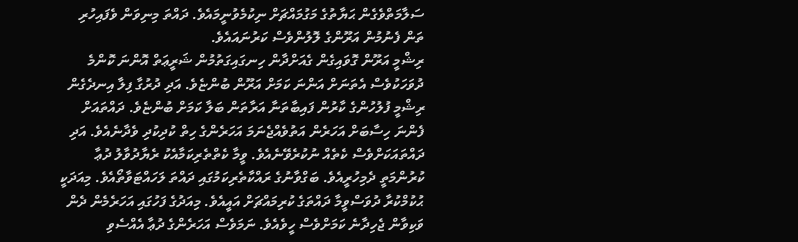ސަލާމަތްވެގެން ޙަޔާތުގެ މަގުމައްޗަށް ނިކުމެވުނީމައެވެ. ދައްތަ މިނިވަން ވެފައިހުރި ތަން ފެނުމުން އަރޫންގެ ލޮލުންވެސް ކަރުނައައެވެ.
ރިޝްމީ އަރޫން ގޮވައިގެން ގެއަށްދާން ހިނގައިގަތުމުން ޝަރީޢަތް އޮންނަ ކޮންމެ ދުވަހަކުވެސް އެތަނަށް އަންނަ ކަމަށް އަރޫން ބުންޏެވެ. އަދި ދުރުގާ ފިލާ އިނދެގެން ރިޝްމީ ފުލުހުންގެ ކާރުން ފައިބާތަނާ އަރާތަން ބަލާ ކަމަށް ބުންޏެވެ. ދައްތައަށް ފެންނަ ހިސާބަށް އަހަރެން އަތުވެއްޖެނަމަ އަހަރެންގެ ހިތް ކުދިކުދި ވެދާނެއެވެ. އަދި ދައްތައަކަށްވެސް ކެތެއް ނުކުރެވޭނެއެވެ. ވީމާ ކެތްތެރިކަމާއެކު ރެޔާދުވާލު ދުޢާ ކުރުންމަތީ ދެމިހުރީއެވެ. ބަގްވާނުގެ ރައްކާތެރިކަމުގައި ދައްތަ ލަހައްޓަވާތޯއެވެ. މިއަދަކީ ޙުކުމްކުރާ ދުވަސްވީމާ ދައްތަގެ ކުރިމައްޗަށް އައީއެވެ. މިއަދުގެ ފަހުގައި އަހަރެމެން ދެން ވަކިވާން ޖެހިދާނެ ކަމަށްވެސް ހީވެއެވެ. ނަމަވެސް އަހަރެންގެ ދުޢާ އެއްސެވި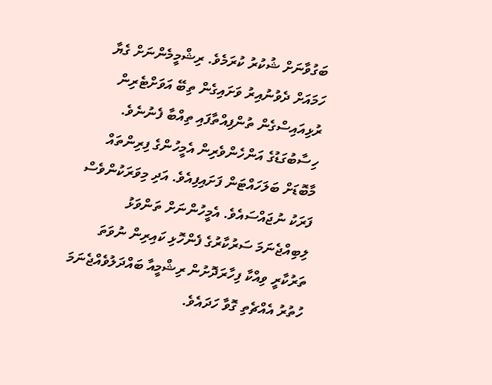ބަގުވާނަށް ޝުކުރު ކުރަމެވެ. ރިޝްމީމެންނަށް ގެޔާ ހަމައަށް ދެވުނުއިރު ވަށައިގެން ތިބޭ އަވަށްޓެރިން ރުޅިއައިސްގެން ތުންފިއްތާފައި ތިއްބާ ފެނުނެވެ. ހިސާބުގަޑުގެ އަންހެންވެރިން އެމީހުންގެ ފިރިންތައް މާބޮޑަށް ބަލަހައްޓަން ފަށައިފިއެވެ. އަދި މިވަރަކުންވެސް ފަރަކު ނުޖައްސައެވެ. އެމީހުންނަށް ތަންވަޅު ލިބިއްޖެނަމަ ސަރުކާރުގެ ފެންހޮޅި ކައިރިން ނުވަތަ ތަރުކާރީ ވިއްކާ ފިހާރަދޮށުން ރިޝްމީއާ ބައްދަލުވެއްޖެނަމަ ހުތުރު އެއްޗެތި ގޮވާ ހަދައެވެ.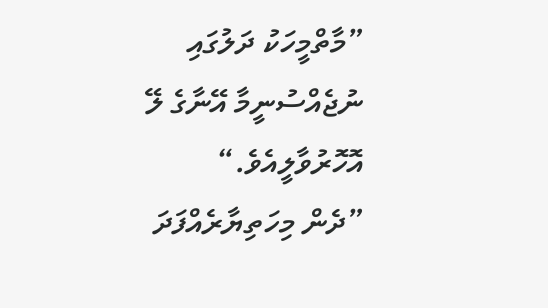”މާތްމީހަކު ދަލުގައި ނުޖެއްސުނީމާ އޭނާގެ ލޭ އޮހޮރުވާލީއެވެ.“
”ދެން މިހަތިޔާރެއްފަދަ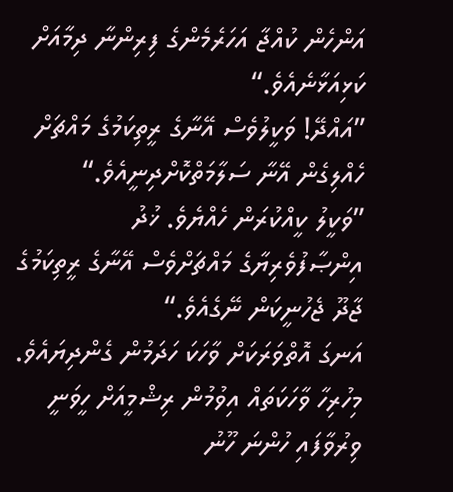އަންހެން ކުއްޖާ އަހަރެމެންގެ ފިރިންނާ ދިމާއަށް ކަޅިއަޅާނެއެވެ.“
”އައްދޭ! ވަކީލުވެސް އޭނާގެ ރީތިކަމުގެ މައްޗަށް ހެއްލިގެން އޭނާ ސަލާމަތްކޮށްދިނީއެވެ.“
”ވަކީލު ކީއްކުރަން ހެއްޔެވެ. ޚުދު އިންޞާފުވެރިޔާގެ މައްޗަށްވެސް އޭނާގެ ރީތިކަމުގެ ޖާދޫ ޖެހުނީކަން ނޭގެއެވެ.“
އަނގަ އޮތްވަރަކަށް ވާހަކަ ހަދަމުން ގެންދިޔައެވެ. މިހުރިހާ ވާހަކަތައް އިވުމުން ރިޝްމީއަށް ހީވަނީ ވިރުވާފައި ހުންނަ ހޫނު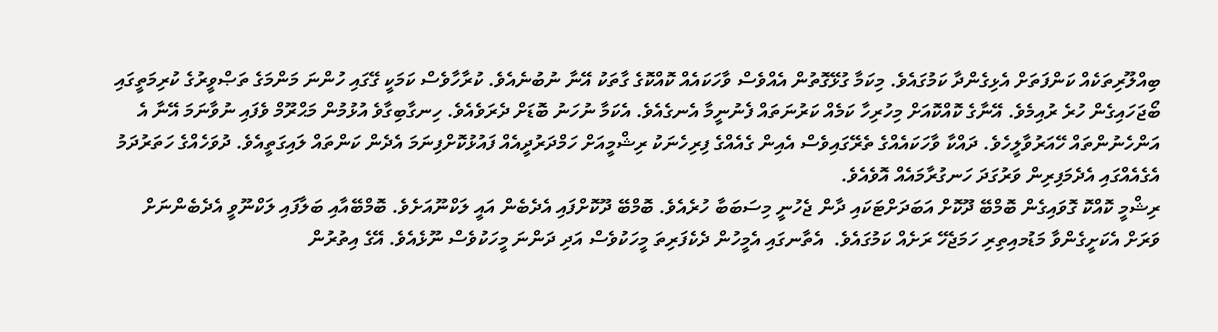ބިއްލޫރިތަކެއް ކަންފަތަށް އެޅިގެންދާ ކަމުގައެވެ. މިކަމާ ގުޅޭގޮތުން އެއްވެސް ވާހަކައެއް ކޮއްކޮގެ ގާތަކު އޭނާ ނުބުނެއެވެ. ކުރާހާވެސް ކަމަކީ ގޭގައި ހުންނަ މަންމަގެ ތަޞްވީރުގެ ކުރިމަތީގައި ބޯޖަހައިގެން ހުރެ ރުއިމެވެ. އޭނާގެ ކޮއްކޮއަށް މިހުރިހާ ކަމެއް ކަރުނަތައް ފެނުނީމާ އެނގެއެވެ. އެކަމާ ނުހަނު ބޮޑަށް ދެރަވެއެވެ. ހިނގާބިގާވެ އުޅުމުން މަޙްރޫމް ވެފައި ނުވާނަމަ އޭނާ އެ އަންހެނުންތައް ހޭއަރުވާލީހެވެ. ދައްކާ ވާހަކައެއްގެ ތެރޭގައިވެސް އެއިން ގެއެއްގެ ފިރިހެނަކު ރިޝްމީއަށް ހަމްދަރުދީއެއް ފައުޅުކޮށްފިނަމަ އެދެން ކަންތައް ލައިގަތީއެވެ. ދުވަހެއްގެ ހަތަރުދަމު އެގެއެއްގައި އެދެމަފިރިން ވަރުގަދަ ހަނގުރާމައެއް އޮވެއެވެ.
ރިޝްމީ ކޮއްކޮ ގޮވައިގެން ބޮމްބޭ ދޫކޮށް އަބަދަށްޓަކައި ދާން ޖެހުނީ މިސަބަބާ ހުރެއެވެ. ބޮމްބޭ ދޫކޮށްފައި އެދެބެން އައީ ލަކްނޫއަށެވެ. ބޮމްބޭއާއި ބަލާފައި ލަކްނޫވީ އެދެބެންނަށް ވަރަށް އެކަށީގެންވާ މަޑުމއިތިރި ހަމަޖެހޭ ރަށެއް ކަމުގައެވެ.  އެތާނގައި އެމީހުން ދެކެފަރިތަ މީހަކުވެސް އަދި ދަންނަ މީހަކުވެސް ނޫޅެއެވެ. އޭގެ އިތުރުން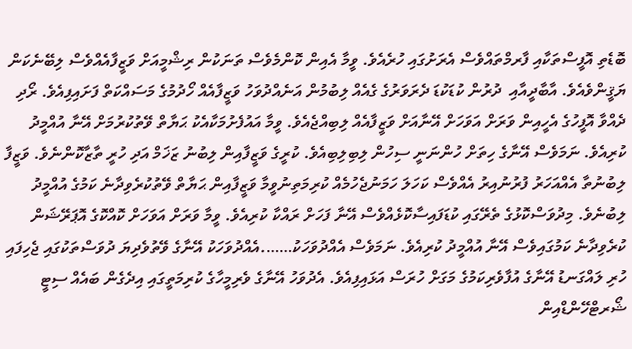ބޮޑެތި އޮފީސްތަކާއި ފާރމްތައްވެސް އެރަށުގައި ހުރެއެވެ. ވީމާ އެއިން ކޮންމެވެސް ތަނަކުން ރިޝްމީއަށް ވަޒީފާއެއްވެސް ލިބޭނެކަން ޔަޤީންވެއެވެ. އާބާދީއާއި  ދުރުން ކުޑަކުޑަ ދެރަވަރުގެ ގެއެއް ލިބުމުން އަނެއްދުވަހު ވަޒީފާއެއް ހޯދުމުގެ މަސައްކަތް ފަށައިފިއެވެ. ރޯދި ދެއްވާ އޮފީހުގެ އެހީއިން ވަރަށް އަވަހަށް އޭނާއަށް ވަޒީފާއެއް ލިބިއްޖެއެވެ. ވީމާ އައުފެށުމަކާއެކު ޙަޔާތް ވޭތުކުރުމަށް އޭނާ އުއްމީދު ކުރިއެވެ. ނަމަވެސް އޭނާގެ ހިތަށް ހުންނަނީ ސިހުން ލިބިލިބިއެވެ. ކުރީގެ ވަޒީފާއިން ލިބުނު ޒަޚަމް އަދި ހުރީ ތާޒާކޮންނެވެ. ވަޒީފާ ލިބުނުތާ އެއްއަހަރު ފުރުނުއިރު އެއްވެސް ކަހަލަ ހަމަނުޖެހުމެއް ކުރިމަތިނުވީމާ ވަޒީފާއިން ޙަޔާތް ވޭތުކުރެވިދާނެ ކަމުގެ އުއްމީދު ލިބުނެވެ. މިދުވަސްކޮޅުގެ ތެރޭގައި ކުޑަފައިސާކޮޅެއްވެސް އޭނާ ފަހަށް ރައްކާ ކުރިއެވެ. ވީމާ ވަރަށް އަވަހަށް ކޮއްކޮގެ އޮޕަރޭޝަން ކުރެވިދާނެ ކަމުގައިވެސް އޭނާ އުއްމީދު ކުރިއެވެ. ނަމަވެސް އެއްދުވަހަކު…….އެއްދުވަހަކު އޭނާގެ ވޭތުވެދިޔަ ދުވަސްތަކުގައި ޖެހިފައި ހުރި ލައްގަނޑު އޭނާގެ އުފާވެރިކަމުގެ މަގަށް ހުރަސް އަޅައިފިއެވެ. އެދުވަހު އޭނާގެ ވެރިމީހާގެ ކުރިމަތީގައި އިދެގެން ބައެއް ސިޓީ ޝޯރޓްހޭންޑްއިން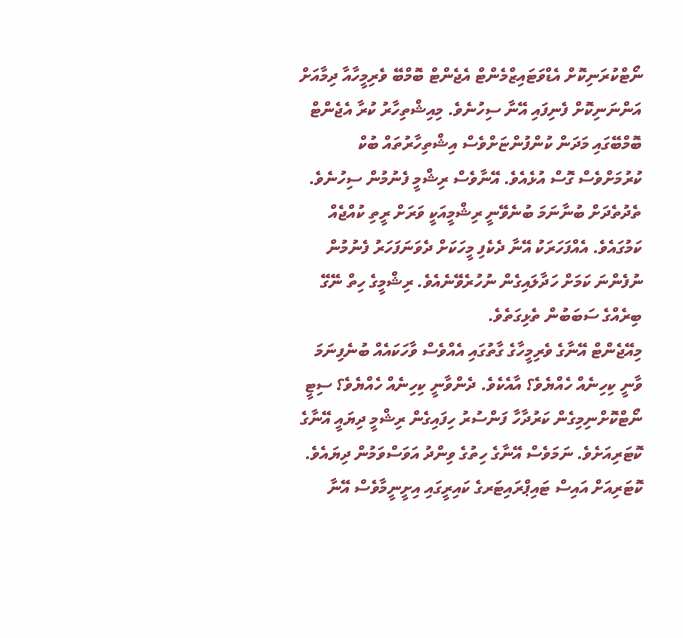ނޯޓްކުރަނިކޮށް އެޑްވަޓައިޒްމެންޓް އެޖެންޓް ބޮމްބޭ ވެރިމީހާއާ ދިމާއަށް އަންނަނިކޮށް ފެނިފައި އޭނާ ސިހުނެވެ. މިއިޝްތިހާރު ކުރާ އެޖެންޓް ބޮމްބޭގައި މަދަން ކުންފުންޏަށްވެސް އިޝްތިހާރުތައް ބުކް ކުރުމަށްވެސް ގޮސް އުޅެއެވެ. އޭނާވެސް ރިޝްމީ ފެނުމުން ސިހުނެވެ. ތެދުތެދަށް ބުނާނަމަ ބުނެވޭނީ ރިޝްމީއަކީ ވަރަށް ރީތި ކުއްޖެއް ކަމުގައެވެ. އެއްފަހަރަކު އޭނާ ދެކެފި މީހަކަށް ދެވަނަފަހަރު ފެނުމުން ނުފެންނަ ކަމަށް ހަދާލައިގެން ނުހުރެވޭނެއެވެ. ރިޝްމީގެ ހިތް ނޭގޭ ބިރެއްގެ ސަބަބުން ތެޅިގަތެވެ.
މިއޭޖެންޓް އޭނާގެ ވެރިމީހާގެ ގާތުގައި އެއްވެސް ވާހަކައެއް ބުނެފިނަމަ ވާނީ ކިހިނެއް ހެއްޔެވެ؟ އާއެކެވެ. ދެންވާނީ ކިހިނެއް ހެއްޔެވެ؟ ސިޓީ ނޯޓްކޮށްނިމިގެން ކަރުދާހާ ފަންސުރު ހިފައިގެން ރިޝްމީ ދިޔައީ އޭނާގެ ކޮޓަރިއަށެވެ. ނަމަވެސް އޭނާގެ ހިތުގެ ވިންދު އަވަސްވަމުން ދިޔައެވެ. ކޮޓަރިއަށް އައިސް ޓައިޕްރައިޓަރގެ ކައިރީގައި އިށީނީމާވެސް އޭނާ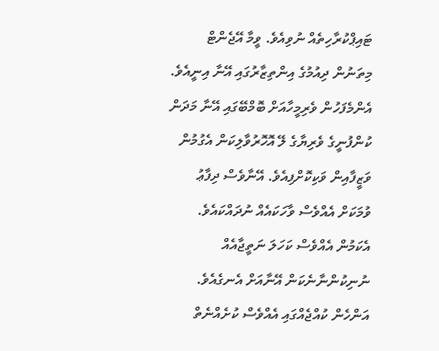ޓައިޕްކުރާހިތެއް ނުވިއެވެ. ވީމާ އޭޖެންޓް މިތަނުން ދިއުމުގެ އިންތިޒާރުގައި އޭނާ އިނީއެވެ.
އެންމެފަހުން ވެރިމީހާއަށް ބޮމްބޭގައި އޭނާ މަދަން ކުންފުނީގެ ވެރިޔާގެ ލޭ އޮހޮރުވާލިކަން އެގުމުން ވަޒީފާއިން ވަކިކޮށްފިއެވެ. އޭނާވެސް ދިފާޢު ވުމަކަށް އެއްވެސް ވާހަކައެއް ނުދައްކައެވެ. އެކަމުން އެއްވެސް ކަހަލަ ނަތީޖާއެއް ނުނިކުންނާނެކަން އޭނާއަށް އެނގެއެވެ. އަންހެން ކުއްޖެއްގައި އެއްވެސް ކުށެއްނެތް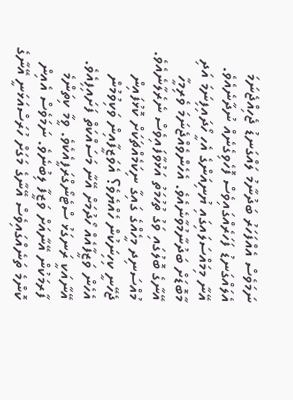ނަމަވެސް އެއްފަހަރު ބަދުނާމު ލައްގަނޑު ޖެހިއްޖެނަމަ އެލައްގަނޑު ފަހަރެއްގައިވެސް ފޮހެވިގެނެއް ނުދާނެއެވެ. އޭނާ މިމައްސަލައިގައި ޔުނިއަންގެ އެހީ ހޯދައިފިނަމަ އަދި މާބޮޑަށް ބަދުނާމުވާނެއެވެ. އެހެންވެއްޖެނަމަ ވެރިމީހާ އޭނާގެ ބޮލުގައި ވަގު ތުހުމަތު އަޅުވާފައިވެސް ނެރެލާނެއެވެ. މުއްސަނިދ މީހެއްގެ ގައިގާ ނިކަމެއްޗަކަށް ކޮޅުފައިން ޖެހޭނީ ކިހިނަކުން ހެއްޔެވެ؟ އެވަޒީފާއިން ވަކިވުމުން އެހެން ވަޒީފާއެއް ހޯދުމަށް އޭނާ މަސައްކަތް ފަށައިފިއެވެ. އޭނާއަކީ ރަނގަޅު ސްޓެނޯގްރަފީއެކެވެ. ވީމާ ކިތަންމެ ފާރމަކުން އޭނާއަށް ވަޒީފާ ލިބުނެވެ. ނަމަވެސް އެއިން ކޮންމެ ތަނެއްގައިވެސް އޭނާގެ މަގަށް ހުރަސްއަޅަނީ އޭނާގެ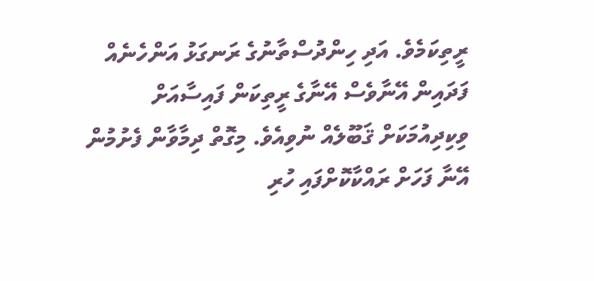ރީތިކަމެވެ. އަދި ހިންދުސްތާނުގެ ރަނގަޅު އަންހެނެއް ފަދައިން އޭނާވެސް އޭނާގެ ރީތިކަން ފައިސާއަށް ވިކިދިއުމަކަށް ޤަބޫލެއް ނުވިއެވެ. މިގޮތް ދިމާވާން ފެށުމުން އޭނާ ފަހަށް ރައްކާކޮށްފައި ހުރި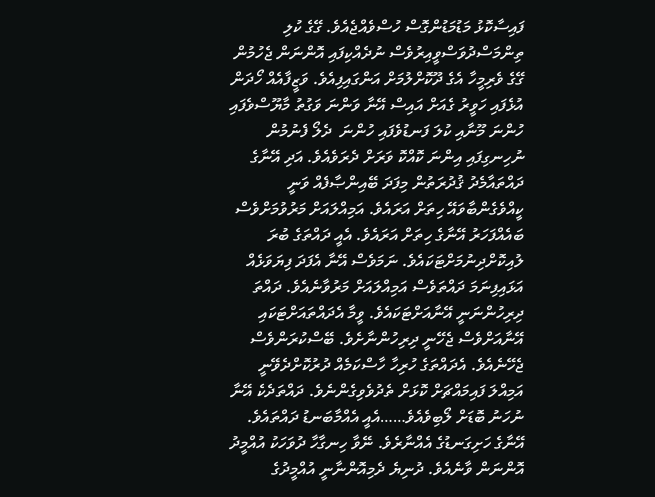ފައިސާކޮޅު މަޑުމަޑުންގޮސް ހުސްވެއްޖެއެވެ. ގޭގެ ކުލި ތިންމަސްދުވަސްވީއިރުވެސް ނުދެއްކިފައި އޮންނަން ޖެހުމުން ގޭގެ ވެރިމީހާ އެގެ ދޫކޮށްލުމަށް އަންގައިފިއެވެ. ވަޒީފާއެއް ހޯދަން އުޅެފައި ހަވީރު ގެއަށް އައިސް އޭނާ ވަންނަ ވަގުތު މާޔޫސްވެފައި ހުންނަ މޫނާއި ކުލަ ފަނޑުވެފައި ހުންނަ  ދެލޯ ފެނުމުން ނުހިނގިފައި އިންނަ ކޮއްކޮ ވަރަށް ދެރަވެއެވެ. އަދި އޭނާގެ ދައްތައާމެދު ޤުދުރަތުން މިފަދަ ބޭއިންޞާފެއް ވަނީ ކީއްވެގެންބާވައޭ ހިތަށް އަރައެވެ. އަމިއްލައަށް މަރުވުމަށްވެސް ބައެއްފަހަރު އޭނާގެ ހިތަށް އަރައެވެ. އެއީ ދައްތަގެ ބުރަ ލުއިކޮށްދިނުމަށްޓަކައެވެ. ނަމަވެސް އޭނާ އެފަދަ ފިޔަވަޅެއް އަޅައިފިނަމަ ދައްތަވެސް އަމިއްލައަށް މަރުވާނެއެވެ. ދައްތަ ދިރިހުންނަނީ އޭނާއަށްޓަކައެވެ. ވީމާ އެދައްތައަށްޓަކައި އޭނާއަށްވެސް ޖެހޭނީ ދިރިހުންނާށެވެ. ބޭސްކުރަންވެސް ޖެހޭނެއެވެ. އެދައްތަގެ ހުރިހާ ހާސްކަމެއް ދުރުކޮށްދެވޭނީ އަމިއްލަ ފައިމައްޗަށް ކޮޅަށް ތެދުވެވިގެންނެވެ. ދައްތަދެކެ އޭނާ ނުހަނު ބޮޑަށް ލޯބިވެއެވެ……އެއީ އެއްމާބަނޑު ދައްތައެވެ. އޭނާގެ ހަށިގަނޑުގެ އެއްނާރެވެ. ނޭވާ ހިނގާހާ ދުވަހަކު އުއްމީދު އޮންނަން ވާނެއެވެ. ދުނިޔެ ދެމިއޮންނާނީ އުއްމީދުގެ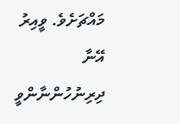މައްޗަށެވެ. ވީއިރު އޭނާ ދިރިނުހުންނާންވީ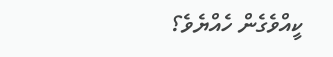ކީއްވެގެން ހެއްޔެވެ؟